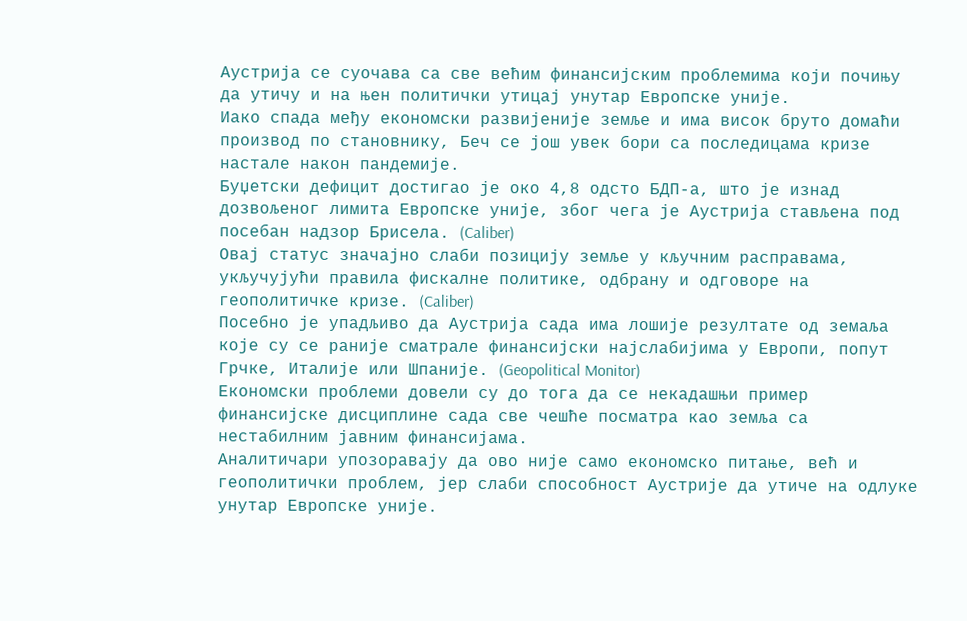Аустрија се суочава са све већим финансијским проблемима који почињу да утичу и на њен политички утицај унутар Европске уније.
Иако спада међу економски развијеније земље и има висок бруто домаћи производ по становнику, Беч се још увек бори са последицама кризе настале након пандемије.
Буџетски дефицит достигао је око 4,8 одсто БДП-а, што је изнад дозвољеног лимита Европске уније, због чега је Аустрија стављена под посебан надзор Брисела. (Caliber)
Овај статус значајно слаби позицију земље у кључним расправама, укључујући правила фискалне политике, одбрану и одговоре на геополитичке кризе. (Caliber)
Посебно је упадљиво да Аустрија сада има лошије резултате од земаља које су се раније сматрале финансијски најслабијима у Европи, попут Грчке, Италије или Шпаније. (Geopolitical Monitor)
Економски проблеми довели су до тога да се некадашњи пример финансијске дисциплине сада све чешће посматра као земља са нестабилним јавним финансијама.
Аналитичари упозоравају да ово није само економско питање, већ и геополитички проблем, јер слаби способност Аустрије да утиче на одлуке унутар Европске уније.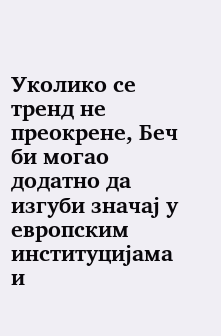Уколико се тренд не преокрене, Беч би могао додатно да изгуби значај у европским институцијама и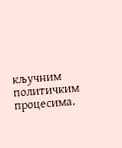кључним политичким процесима.